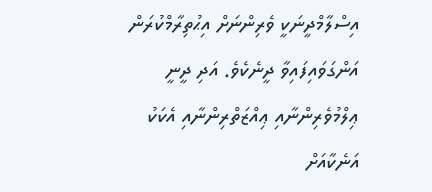އިސްލާމްދީނަކީ ވެރިންނަށް އިޙުތިރާމްކުރަން އަންގަވައިފައިވާ ދީނެކެވެ. އަދި ދީނީ ޢިލްމުވެރިންނާއި ޢިއްޒަތްރިންނާއި އެކަކު އަނެކާއަށް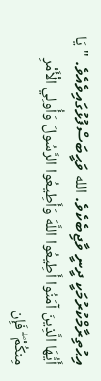އިޙުތިރާމްކުރުމަކީ ދީނީ ވާޖިބެކެވެ. الله ވަޙީބަސްފުޅުގައިވެއެވެ. "يَا أَيُّهَا الَّذِينَ آمَنُوا أَطِيعُوا اللَّهَ وَأَطِيعُوا الرَّسُولَ وَأُولِي الْأَمْرِ مِنكُمْ ۖ فَإِن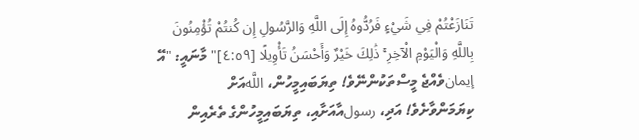تَنَازَعْتُمْ فِي شَيْءٍ فَرُدُّوهُ إِلَى اللَّهِ وَالرَّسُولِ إِن كُنتُمْ تُؤْمِنُونَ بِاللَّهِ وَالْيَوْمِ الْآخِرِ ۚ ذَٰلِكَ خَيْرٌ وَأَحْسَنُ تَأْوِيلًا [٤:٥٩]" މާނައީ: "އޭ إيمانވެއްޖެ މީސްތަކުންނޭވެ! ތިޔަބައިމީހުން، اللَّهއަށް ކިޔަމަންވާށެވެ! އަދި، رسولއާއަށާއި، ތިޔަބައިމީހުންގެ ތެރެއިން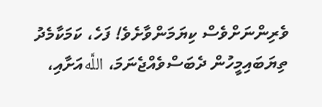ވެރިންނަށްވެސް ކިޔަމަންވާށެވެ! ފަހެ، ކަމަކާމެދު ތިޔަބައިމީހުން ދެބަސްވެއްޖެނަމަ، اللَّهއަށާއި،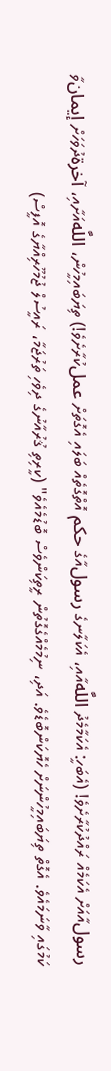رسولއާއަށް އެކަމެއް ރައްދުކުރާށެވެ! (އެބަހީ: އެކަމާމެދު اللَّهއާއި، އެކަލާނގެ رسولއާގެ حكم އޮތްގޮތެއް ބަލައި އެގޮތަށް عملކުރާށެވެ!) ތިޔަބައިމީހުން، اللَّهއަށާއި، آخرةދުވަހަށް إيمانވާ ކަމުގައި ވާނަމައެވެ. އެގޮތް ތިޔަބައިމީހުންނަށް ހެޔޮކަންބޮޑެވެ. އަދި، ނިމުމެއްގެގޮތުން ރީތިކަންވެސް ބޮޑުމެއެވެ" (ކީރިތި ޤުރުއާނުގެ ދިވެހި ތަރުޖަމާ، ރައީސުލް ޖުމުހޫރިއްޔާގެ އޮފީސް)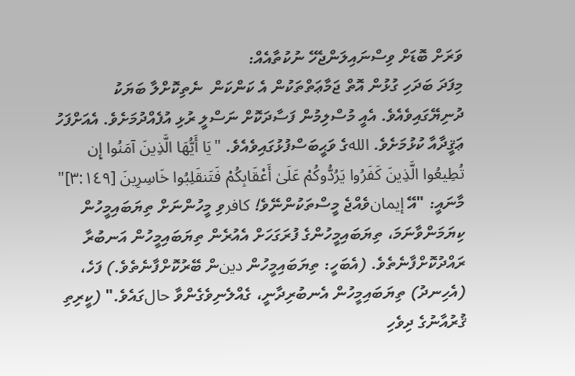ވަރަށް ބޮޑަށް ވިސްނައިލަންޖެހޭ ނުކުތާއެއް:
މިފަދަ ބަދަހި ގުޅުން އޮތް ޖަމާޢަތްތަކުން އެ ކަންކަން  ނެތިކޮށްލާ ބަޔަކު ދުނިޔޭގައިވެއެވެ. އެއީ މުސްލިމުން ފަސާދަކޮށް ނަސްލީ ރުޅި އުފެއްދުމަށެވެ. އެއަށްފަހު ޢަޤީދާއާ ކުޅުމަށެވެ. اللهގެ ވަޙީބަސްފުޅުގައިވެއެވެ. "يَا أَيُّهَا الَّذِينَ آمَنُوا إِن تُطِيعُوا الَّذِينَ كَفَرُوا يَرُدُّوكُمْ عَلَىٰ أَعْقَابِكُمْ فَتَنقَلِبُوا خَاسِرِينَ [٣:١٤٩]" މާނައީ: "އޭ إيمانވެއްޖެ މީސްތަކުންނޭވެ! كافرވި މީހުންނަށް ތިޔަބައިމީހުން ކިޔަމަންވާނަމަ، ތިޔަބައިމީހުންގެ ފުރަގަހަށް އެއުރެން ތިޔަބައިމީހުން އަނބުރާ ރައްދުކޮށްފާނެތެވެ. (އެބަހީ: ތިޔަބައިމީހުން دينން ބޭރުކޮށްފާނެތެވެ.) ފަހެ، (އެހިނދު) ތިޔަބައިމީހުން އެނބުރިދާނީ، ގެއްލެނިވެގެންވާ حالގައެވެ." (ކީރިތި ޤުރުއާނުގެ ދިވެހި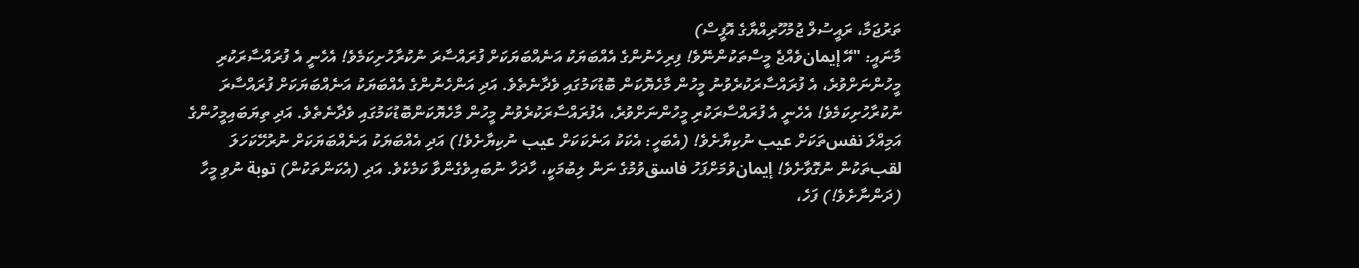ތަރުޖަމާ، ރައީސުލް ޖުމުހޫރިއްޔާގެ އޮފީސް)
މާނައީ: "އޭ إيمانވެއްޖެ މީސްތަކުންނޭވެ! ފިރިހެނުންގެ އެއްބަޔަކު އަނެއްބަޔަކަށް ފުރައްސާރަ ނުކުރާހުށިކަމެވެ! އެހެނީ އެ ފުރައްސާރަކުރި މީހުންނަށްވުރެ، އެ ފުރައްސާރަކުރެވުނު މީހުން މާހެޔޮކަން ބޮޑުކަމުގައި ވެދާނެތެވެ. އަދި އަންހެނުންގެ އެއްބަޔަކު އަނެއްބަޔަކަށް ފުރައްސާރަ ނުކުރާހުށިކަމެވެ! އެހެނީ އެ ފުރައްސާރަކުރި މީހުންނަށްވުރެ، އެފުރައްސާރަކުރެވުނު މީހުން މާހެޔޮކަންބޮޑުކަމުގައި ވެދާނެތެވެ. އަދި ތިޔަބައިމީހުންގެ އަމިއްލަ نفسތަކަށް عيب ނުކިޔާށެވެ! (އެބަހީ: އެކަކު އަނެކަކަށް عيب ނުކިޔާށެވެ!) އަދި އެއްބަޔަކު އަނެއްބަޔަކަށް ނުރުހޭކަހަލަ لقبތަކުން ނުގޮވާށެވެ! إيمانވުމަށްފަހު فاسقވުމުގެ ނަން ލިބުމަކީ، ހާދަހާ ނުބައިވެގެންވާ ކަމެކެވެ. އަދި (އެކަންތަކުން) توبة ނުވި މީހާ (ދަންނާށެވެ!) ފަހެ،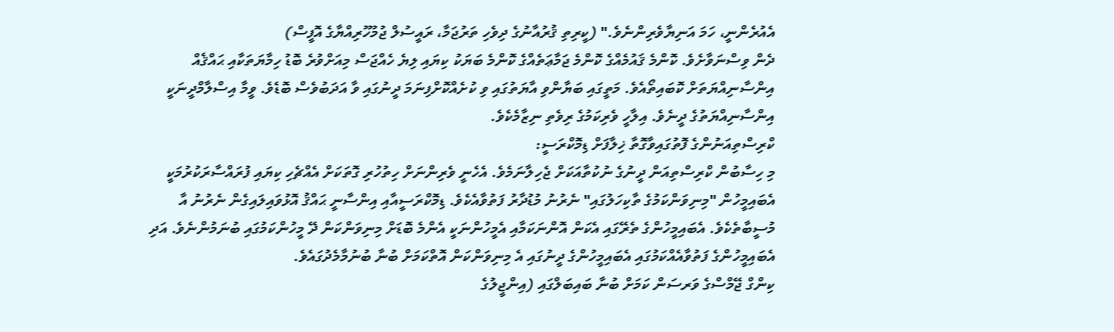އެއުރެންނީ، ހަމަ އަނިޔާވެރިންނެވެ." (ކީރިތި ޤުރުއާނުގެ ދިވެހި ތަރުޖަމާ، ރައީސުލް ޖުމުހޫރިއްޔާގެ އޮފީސް)
ދެން ވިސްނަވާށެވެ. ކޮންމެ ޤައުމެއްގެ ކޮންމެ ޖަމާޢަތެއްގެ ކޮންމެ ބަޔަކު ކިޔައި ލިޔެ ހެއްޖަސް މިއަށްވުރެ ބޮޑު ހިމާޔަތަކާއި ޙައްޤެއް އިންސާނިއްޔަތަށް ކޮބައިތޯއެވެ. މަތީގައި ބަޔާންވި އާޔަތުގައި ވި ކުށެއްކޮށްފިނަމަ ދީނުގައި ވާ އަދަބުވެސް ބޮޑެވެ. ވީމާ އިސްލާމްދީނަކީ އިންސާނިއްޔަތުގެ ދީނެވެ. އިލާހީ ވެރިކަމުގެ ރިވެތި ނިޒާމެކެވެ.
ކްރިސްތިއަނުންގެ ފޮތުގައިވާގޮތާ ޚިލާފަށް ޑިމޮކްރަސީ:
މި ހިސާބުން ކްރިސްތިއަން ދީނުގެ ނުކުތާއަކަށް ޖެހިލާނަމެވެ. އެހެނީ ވެރިންނަށް ހިތުހުރި ގޮތަކަށް އެއްޗެހި ކިޔައި ފުރައްސާރަކުރުމަކީ އެބައިމީހުން "މިނިވަންކަމުގެ ތާކިހަލުގައި" ނެރުނު މުޑުދާރު ފަތުވާއެކެވެ. ޑިމޮކްރަސީއާއި އިންސާނީ ޙައްޤު އޮޅުވައިލައިގެން ނެރުނު އާ މުސީބާތެކެވެ. އެބައިމީހުންގެ ތެރޭގައި އެކަން އޮންނަކަމާއި އެމީހުންނަކީ އެންމެ ބޮޑަށް މިނިވަންކަން ދޭ މީހުންކަމުގައި ބުނަމުންނެވެ. އަދި އެބައިމީހުންގެ ފަތުވާއެއްކަމުގައި އެބައިމީހުންގެ ދީނުގައި އެ މިނިވަންކަން އޮތްކަމަށް ބުނާ ބުނުމާމެދުގައެވެ.
ކިންގް ޖޭމްސްގެ ވަރސަން ކަމަށް ބުނާ ބައިބަލްގައި (އިންޖީލުގެ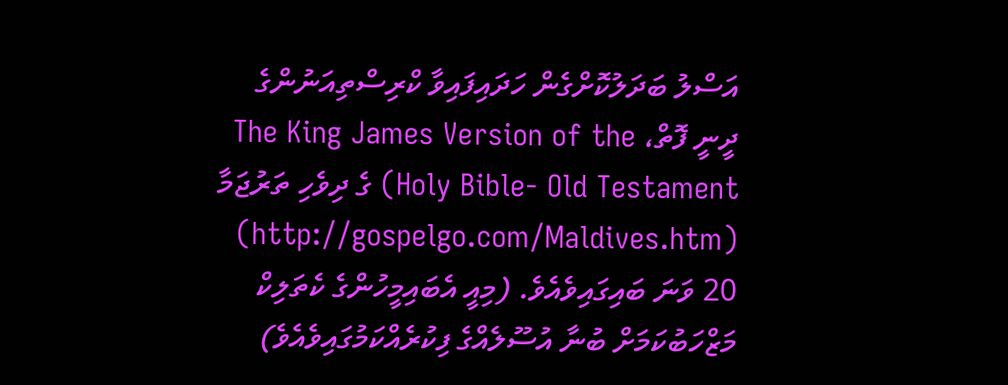އަސްލު ބަދަލުކޮށްގެން ހަދައިފައިވާ ކްރިސްތިއަނުންގެ ދީނީ ފޮތް، The King James Version of the Holy Bible- Old Testament) ގެ ދިވެހި ތަރުޖަމާ (http://gospelgo.com/Maldives.htm) 20 ވަނަ ބައިގައިވެއެވެ. (މިއީ އެބައިމީހުންގެ ކެތަލިކް މަޒްހަބުކަމަށް ބުނާ އުސޫލެއްގެ ފިކުރެއްކަމުގައިވެއެވެ)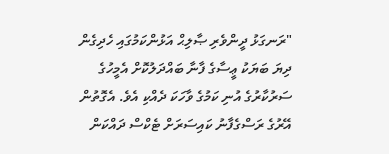"ރަނގަޅު ދީންވެރި ޞާލިޙް އަޅުންކަމުގައި ހެދިގެން ދިޔަ ބަޔަކު ޢީސާގެ ފާނާ ބައްދަލުކޮށް އެމީހުގެ ސަރުކާރުގެ އުނި ކަމުގެ ވާހަކަ ދެއްކި އެވެ. އެގޮތުން އޭރުގެ ރަސްގެފާނު ކައިސަރަށް ޓެކްސް ދައްކަން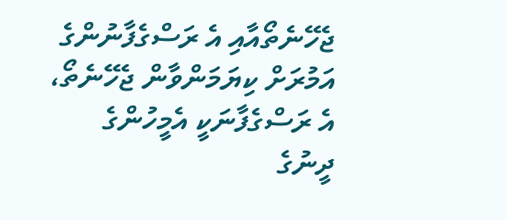ޖެހޭނެތޯއާއި އެ ރަސްގެފާނުންގެ އަމުރަށް ކިޔަމަންވާން ޖެހޭނެތޯ، އެ ރަސްގެފާނަކީ އެމީހުންގެ ދީނުގެ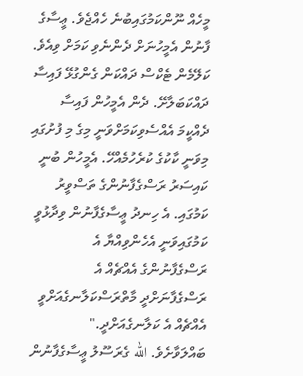މީހެއް ނޫންކަމުގައިބުނެ ހެއްޖެވެ. ޢީސާގެ ފާނުން އެމީހުނަށް ދެންނެވި ކަމަށް ވިއެވެ. ކަލޭމެން ޓެކްސް ދައްކަން ގެންގުޅޭ ފައިސާ ދައްކަބަލާށޭ. ދެން އެމީހުން ފައިސާ ދެއްކީމަ އެއްސެވިކަމަށްވަނީ މިގެ މި ފުށުގައި މިވަނީ ކާކުގެ ކުރެހުމެއްހޭ. އެމީހުން ބުނީ ކައިސަރު ރަސްގެފާނުންގެ ތަސްވީރު ކަމުގައި. އެ ހިނދު ޢީސާގެފާނުން ވިދާޅުވީ ކަމުގައިވަނީ އެހެންވިއްޔާ އެ ރަސްގެފާނުންގެ އެއްޗެއް އެ ރަސްގެފާނަށްދީ މާތްރަސްކަލާނގެއަށްވީ އެއްޗެއް އެ ކަލާނގެއަށްދީ."
ބައްލަވާށެވެ. الله ގެރަސޫލު ޢީސާގެފާނުން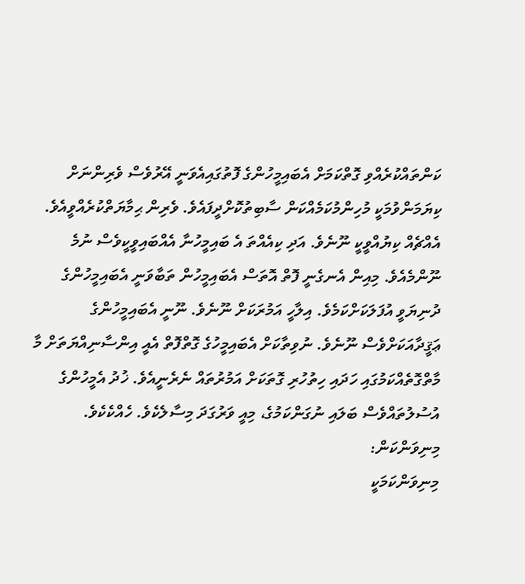ކަންތައްކުރެއްވި ގޮތްކަމަށް އެބައިމީހުންގެ ފޮތުގައިއެވަނީ އޭރުވެސް ވެރިންނަށް ކިޔަމަންވުމަކީ މުހިންމުކަމެއްކަން ސާބިތުކޮށްދީފައެވެ. ވެރިން ޙިމާޔަތްކުރެއްވީއެވެ. އެއްޗެއް ކިޔުއްވީކީ ނޫނެވެ. އަދި ކިއެއްތަ އެ ބައިމީހުނާ އެއްބައިވީކީވެސް ނުމެ ނޫންމެއެވެ. މިއިން އެނގެނީ ފޮތް އޮތަސް އެބައިމީހުން ތަބާވަނީ އެބައިމީހުންގެ ދުނިޔަވީ އުފަލަކަށްކަމެވެ. އިލާހީ އަމުރަކަށް ނޫނެވެ. ނޫނީ އެބައިމީހުންގެ ޢަޤީދާއަކަށްވެސް ނޫނެވެ. ނުވިތާކަށް އެބައިމީހުގެ ގޮތްފޮތް އެއީ އިންސާނިއްޔަތަށް މާ މާތްގޮތެއްކަމުގައި ހަދައި ހިތުހުރި ގޮތަކަށް އަމުރުތައް ނެރެނީއެވެ. ޚުދު އެމީހުންގެ އުސުލުތައްވެސް ބަލައި ނުގަންކަމުގެ، މިއީ ވަރުގަދަ މިސާލެކެވެ. ހެއްކެކެވެ.
މިނިވަންކަން:
މިނިވަންކަމަކީ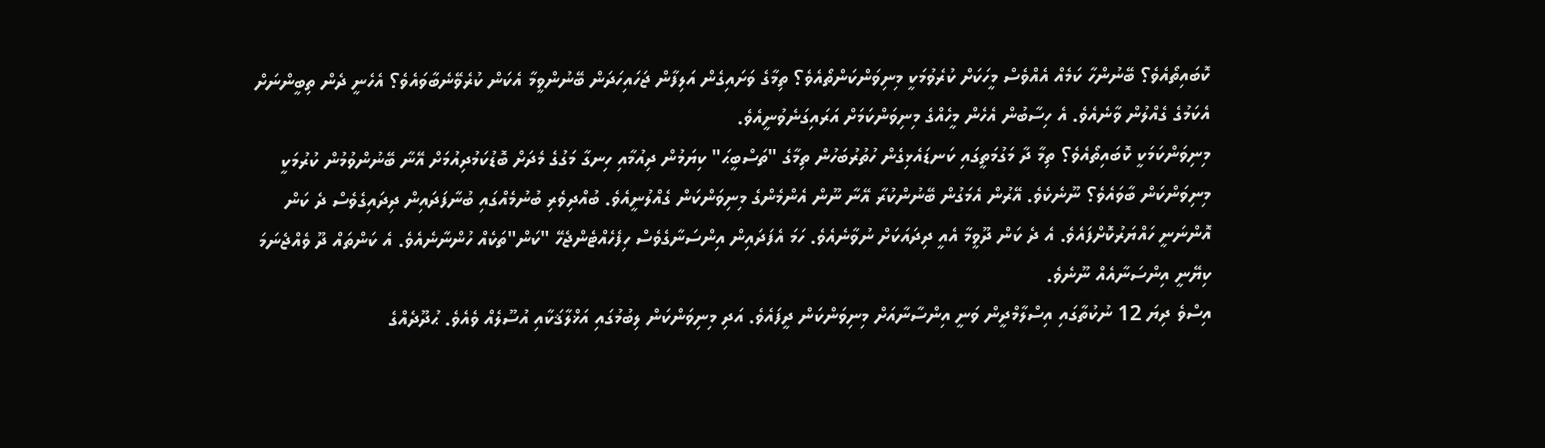ކޮބައިތޯއެވެ؟ ބޭނުންހާ ކަމެއް އެއްވެސް މީހަކަށް ކުރެވުމަކީ މިނިވަންކަންތޯއެވެ؟ ތިމާގެ ވަށައިގެން އަލިފާން ޖަހައިހަދަން ބޭނުންވީމާ އެކަން ކުރެވޭނެބާވައެވެ؟ އެހެނީ ދެން ތިބީންނަށް އެކަމުގެ ގެއްލުން ވާނެއެވެ. އެ ހިސާބުން އެހެން މީހެއްގެ މިނިވަންކަމަށް އަރައިގަނެވުނީއެވެ.
މިނިވަންކަމަކީ ކޮބައިތޯއެވެ؟ ތިމާ ދާ މަގުމަތީގައި ކަނޑައެޅިގެން ހުތުރުބަހުން ތިމާގެ "ތަސްބީޙަ" ކިޔަމުން ދިއުމާއި ހިނގާ މަގުގެ މެދަށް ބޮޑުކަމުދިއުމަށް އޭނާ ބޭނުންވުމުން ކުރުމަކީ މިނިވަންކަން ބާވައެވެ؟ ނޫނެކެވެ. އޭރުން އެމަގުން ބޭނުންކުރާ އޭނާ ނޫން އެންމެންގެ މިނިވަންކަން ގެއްލުނީއެވެ. ބުއްދިވެރި ބުނުމެއްގައި ބުނާފަދައިން ދިދައިގެވެސް ދެ ކަން އޮންނަނީ ހައްޔަރުކޮށްފައެވެ. އެ ދެ ކަން ދޫވީމާ އެއީ ދިދައަކަށް ނުވާނެއެވެ. ހަމަ އެފަދައިން އިންސަނާގެވެސް ހިފެހެއްޓެންޖެހޭ "ކަން"ތަކެއް ހުންނާނެއެވެ. އެ ކަންތައް ދޫ ވެއްޖެނަމަ ކިޔޭނީ އިންސަނާއެއް ނޫނެވެ.
އިސްވެ ދިޔަ 12 ނުކުތާގައި އިސްލާމްދީން ވަނީ އިންސާނާއަށް މިނިވަންކަން ދީފައެވެ. އަދި މިނިވަންކަން ލިބުމުގައި އަޚްލާޤަކާއި އުސޫލެއް ވެއެވެ. ޙުދޫދެއްގެ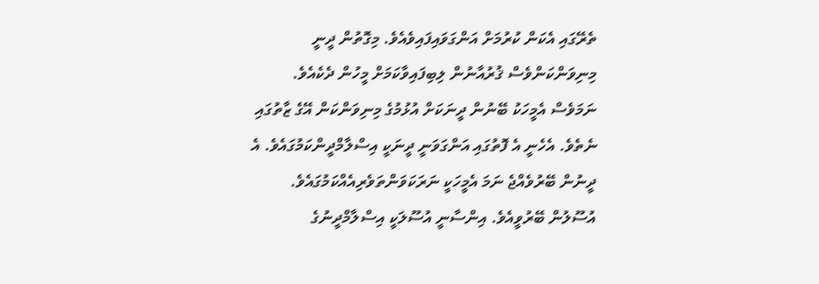ތެރޭގައި އެކަން ކުރުމަށް އަންގަވައިފައިވެއެވެ. މިގޮތުން ދީނީ މިނިވަންކަންވެސް ޤުރުއާނުން ލިބިފައިވާކަމަށް މީހުން ދެކެއެވެ. ނަމަވެސް އެމީހަކު ބޭނުން ދީނަކަށް އުޅުމުގެ މިނިވަންކަން އޭގެ ޒާތުގައި ނެތެވެ. އެހެނީ އެ ފޮތުގައި އަންގަވަނީ ދީނަކީ އިސްލާމްދީންކަމުގައެވެ. އެ ދީނުން ބޭރުވެއްޖެ ނަމަ އެމީހަކީ ނަރަކަވަންތަވެރިއެއްކަމުގައެވެ. އުސޫލުން ބޭރުވީއެވެ. އިންސާނީ އުސޫލަކީ އިސްލާމްދީނުގެ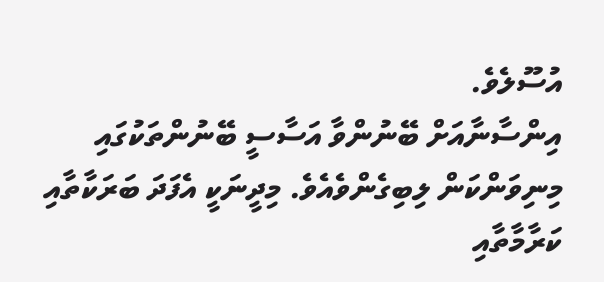އުސޫލެވެ.
އިންސާނާއަށް ބޭނުންވާ އަސާސީ ބޭނުންތަކުގައި މިނިވަންކަން ލިބިގެންވެއެވެ. މިދީނަކީ އެފަދަ ބަރަކާތާއި ކަރާމާތާއި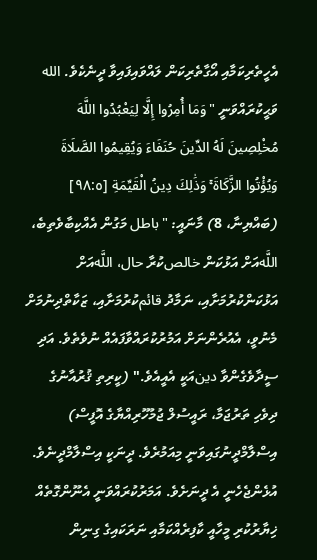އެހީތެރިކަމާއި އޯގާތެރިކަން ލައްވައިފައިވާ ދީނެކެވެ. الله ވަޙީކުރައްވަނީ "وَمَا أُمِرُوا إِلَّا لِيَعْبُدُوا اللَّهَ مُخْلِصِينَ لَهُ الدِّينَ حُنَفَاءَ وَيُقِيمُوا الصَّلَاةَ وَيُؤْتُوا الزَّكَاةَ ۚ وَذَٰلِكَ دِينُ الْقَيِّمَةِ [٩٨:٥] (ބައްޔިނާ، 8) މާނައީ: "باطل މަގުން އެއްކިބާވެތިބެ، اللَّهއަށް އަޅުކަން خالصކުރާ حال، اللَّهއަށް އަޅުކަންކުރުމަށާއި، ނަމާދު قائمކުރުމަށާއި، ޒަކާތްދިނުމަށް މެނުވީ، އެއުރެންނަށް އަމުރުކުރައްވާފައެއް ނުވެތެވެ. އަދި ސީދާވެގެންވާ دينއަކީ އެއީއެވެ." (ކީރިތި ޤުރުއާނުގެ ދިވެހި ތަރުޖަމާ، ރައީސުލް ޖުމުހޫރިއްޔާގެ އޮފީސް)
އިސްލާމްދީނުގައިވަނީ މިއަމުރެވެ. ދީނަކީ އިސްލާމްދީނެވެ. އުޅެންޖެހެނީ އެ ދީނަށެވެ. އަމަރުކުރައްވަނީ އެނޫންގޮތެއް ޚިޔާރުކުރި މީހާއީ ކާފިރެއްކަމާއި ނަރަކައިގެ ގިނިން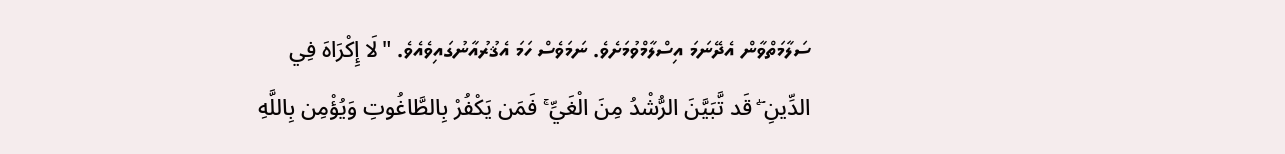ސަލާމަތްވާން އެދޭނަމަ އިސްލާމްވުމަށެވެ. ނަމަވެސް ހަމަ އެޤުރުއާނުގައިވެއެވެ. "لَا إِكْرَاهَ فِي الدِّينِ ۖ قَد تَّبَيَّنَ الرُّشْدُ مِنَ الْغَيِّ ۚ فَمَن يَكْفُرْ بِالطَّاغُوتِ وَيُؤْمِن بِاللَّهِ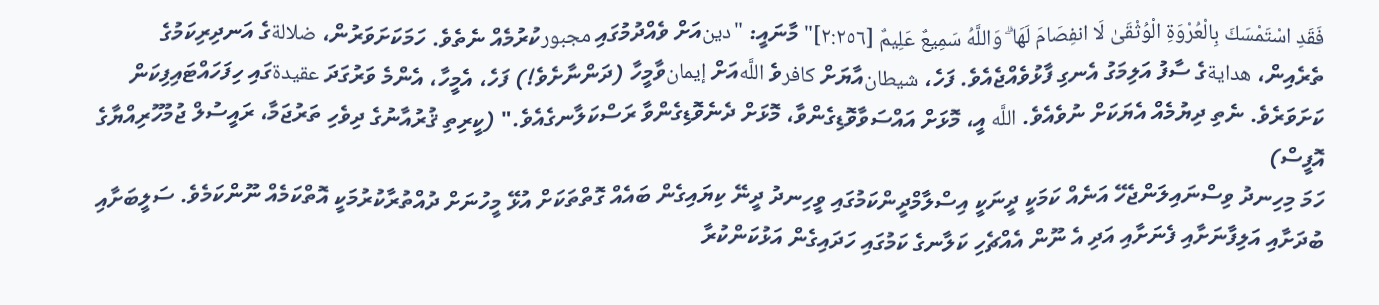فَقَدِ اسْتَمْسَكَ بِالْعُرْوَةِ الْوُثْقَىٰ لَا انفِصَامَ لَهَا ۗ وَاللَّهُ سَمِيعٌ عَلِيمٌ [٢:٢٥٦]" މާނައީ: "دينއަށް ވެއްދުމުގައި مجبورކުރުމެއް ނެތެވެ. ހަމަކަށަވަރުން، ضلالةގެ އަނދިރިކަމުގެ ތެރެއިން، هدايةގެ ސާފު އަލިމަގު އެނގި ފާޅުވެއްޖެއެވެ. ފަހެ، شيطانއާޔަށް كافرވެ اللَّهއަށް إيمانވާމީހާ (ދަންނާށެވެ!) ފަހެ، އެމީހާ، އެންމެ ވަރުގަދަ عقيدةގައި ހިފަހައްޓައިފިކަން ކަށަވަރެވެ. ނެތި ދިޔުމެއް އެޔަކަށް ނުވެއެވެ. اللَّه އީ، މޮޅަށް އައްސަވާވޮޑިގެންވާ، މޮޅަށް ދެނެވޮޑިގެންވާ ރަސްކަލާނގެއެވެ." (ކީރިތި ޤުރުއާނުގެ ދިވެހި ތަރުޖަމާ، ރައީސުލް ޖުމުހޫރިއްޔާގެ އޮފީސް)
ހަމަ މިހިނދު ވިސްނައިލަންޖެހޭ އަނެއް ކަމަކީ ދީނަކީ އިސްލާމްދީންކަމުގައި ވީހިނދު ދީނޭ ކިޔައިގެން ބައެއް ގޮތްތަކަށް އުޅޭ މީހުނަށް ދުއްތުރާކުރުމަކީ އޮތްކަމެއް ނޫންކަމެވެ. ސަލީބަށާއި ބުދަށާއި އަލިފާނަށާއި ފެނަށާއި އަދި އެ ނޫން އެއްޗެހި ކަލާނގެ ކަމުގައި ހަދައިގެން އަޅުކަންކުރާ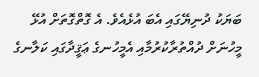ބަޔަކު ދުނިޔޭގައި އެބަ އުޅެއެވެ. އެ ގޮތްގޮތަށް އުޅޭ މީހުނަށް ދުއްތުރާކުރުމާއި އެމީހުނގެ ޢަޤީދާގައި ކަލާނގެ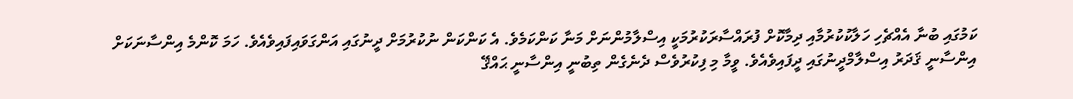ކަމުގައި ބުނާ އެއްޗެހި ހަލާކުކުރުމާއި ދިމާކޮށް ފުރައްސާރަކުރުމަކީ އިސްލާމުންނަށް މަނާ ކަންކަމެވެ. އެ ކަންކަން ނުކުރުމަށް ދީނުގައި އަންގަވައިފައިވެއެވެ. ހަމަ ކޮންމެ އިންސާނަކަށް އިންސާނީ ޤަދަރު އިސްލާމްދީނުގައި ދީފައިވެއެވެ. ވީމާ މި ފިކުރުވެސް ދެނެގެން ތިބުނީ އިންސާނީ ޙައްޤޭ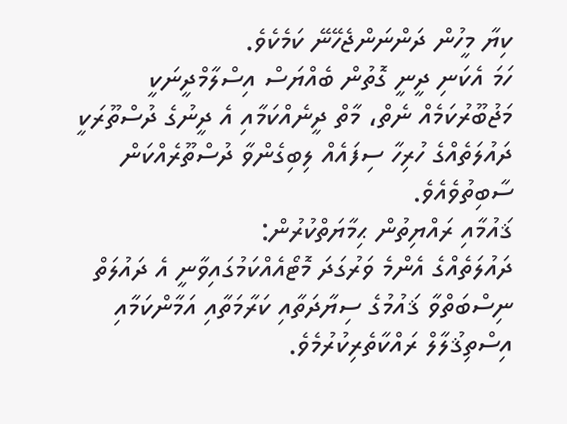ކިޔާ މީހުން ދަންނަންޖެހޭނޭ ކަމެކެވެ.
ހަމަ އެކަނި ދީނީ ގޮތުން ބެއްޔަސް އިސްލާމްދީނަކީ މަޖުބޫރުކަމެއް ނެތް، މާތް ދީނެއްކަމާއި އެ ދީނުގެ ދުސްތޫރަކީ ދައުލަތެއްގެ ހުރިހާ ސިފައެއް ލިބިގެންވާ ދުސްތޫރެއްކަން ސާބިތުވެއެވެ.
ޤައުމާއި ރައްޔިތުން ޙިމާޔަތްކުރުން:
ދައުލަތެއްގެ އެންމެ ވަރުގަދަ މޮޓޯއެއްކަމުގައިވާނީ އެ ދައުލަތް ނިސްބަތްވާ ޤައުމުގެ ސިޔާދަތާއި ކަރާމަތާއި އަމާންކަމާއި އިސްތިޤުލާލް ރައްކާތެރިކުރުމެވެ.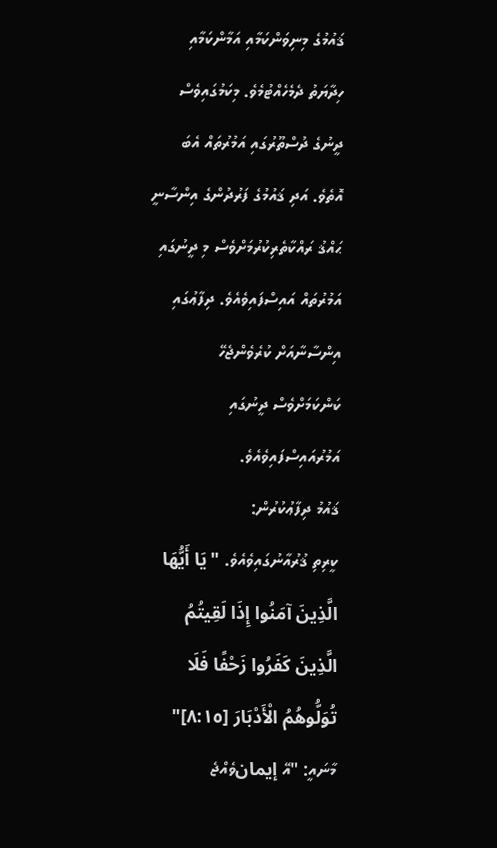ޤައުމުގެ މިނިވަންކަމާއި އަމާންކަމާއި ހިދާޔަތު ދެމެހެއްޓުމެވެ. މިކަމުގައިވެސް ދީނުގެ ދުސްތޫރުގައި އަމުރުތައް އެބަ އޮތެވެ. އަދި ޤައުމުގެ ފަރުދުންގެ އިންސާނީ ޙައްޤު ރައްކާތެރިކުރުމަށްވެސް މި ދީނުގައި އަމުރުތައް އައިސްފައިވެއެވެ. ދިފާޢުގައި އިންސާނާއަށް ކުރެވެންޖެހޭ ކަންކަމަށްވެސް ދީނުގައި އަމުރުއައިސްފައިވެއެވެ.
ޤައުމު ދިފާޢުކުރުން:
ކީރިތި ޤުރުއާނުގައިވެއެވެ. "يَا أَيُّهَا الَّذِينَ آمَنُوا إِذَا لَقِيتُمُ الَّذِينَ كَفَرُوا زَحْفًا فَلَا تُوَلُّوهُمُ الْأَدْبَارَ [٨:١٥]" މާނައީ: "އޭ إيمانވެއްޖެ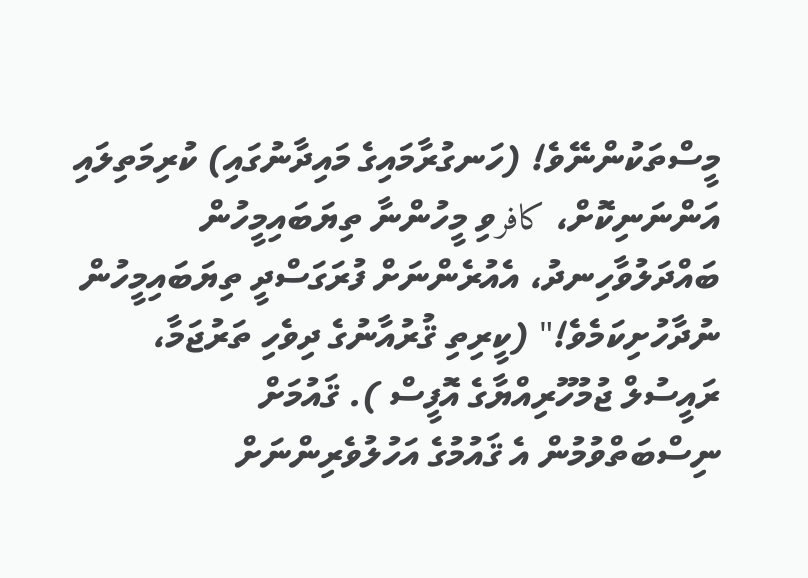މީސްތަކުންނޭވެ! (ހަނގުރާމައިގެ މައިދާނުގައި) ކުރިމަތިލައި އަންނަނިކޮށް، كافرވި މީހުންނާ ތިޔަބައިމީހުން ބައްދަލުވާހިނދު، އެއުރެންނަށް ފުރަގަސްދީ ތިޔަބައިމީހުން ނުދާހުށިކަމެވެ!" (ކީރިތި ޤުރުއާނުގެ ދިވެހި ތަރުޖަމާ، ރައީސުލް ޖުމުހޫރިއްޔާގެ އޮފީސް ). ޤައުމަށް ނިސްބަތްވުމުން އެ ޤައުމުގެ އަހުލުވެރިންނަށް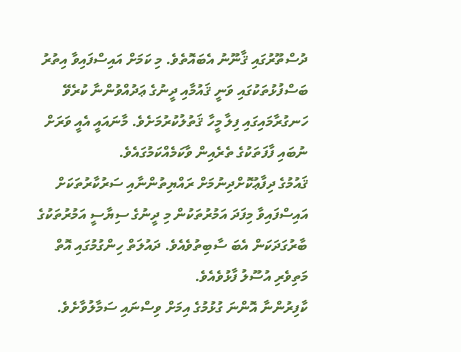ދުސްތޫރުގައި ޤާނޫނު އެބައޮތެވެ. މި ކަމަށް އައިސްފައިވާ އިތުރު ބަސްފުޅުތަކުގައި ވަނީ ޤައުމާއި ދީނުގެ ޢަދުއްވުންނާ ކުރެވޭ ހަނގުރާމައިގައި ފިލާ މީހާ ޤަތުލުކުރުމަށެވެ. މާނައައީ އެއީ ވަރަށް ނުބައި ފާފަތަކުގެ ތެރެއިން ވާކަމެއްކަމުގައެވެ.
ޤައުމުގެ ދިފާޢުކޮށްދިނުމަށް ރައްޔިތުންނާއި ސަރުކާރުތަކަށް އައިސްފައިވާ މިފަދަ އަމުރުތަކުން މި ދީނުގެ ސިޔާސީ އަމުރުތަކުގެ ބާރުގަދަކަން އެބަ ސާބިތުވެއެވެ. ދައުލަތް ހިންގުމުގައި އޮތް މަތިވެރި އުސޫލު ފާޅުވެއެވެ.
ކާފިރުންނާ އޮންނަ ގުޅުމުގެ އިމަށް ވިސްނައި ސަމާލުވާށެވެ.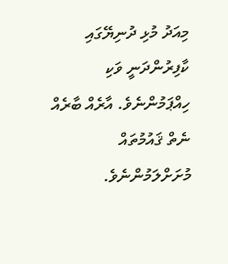މިއަދު މުޅި ދުނިޔޭގައި ކާފިރުންދަނީ ވަކި ހިއްޕަމުންނެވެ. އާރެއް ބާރެއް ނެތް ޤައުމުތައް މުށަށްލަމުންނެވެ.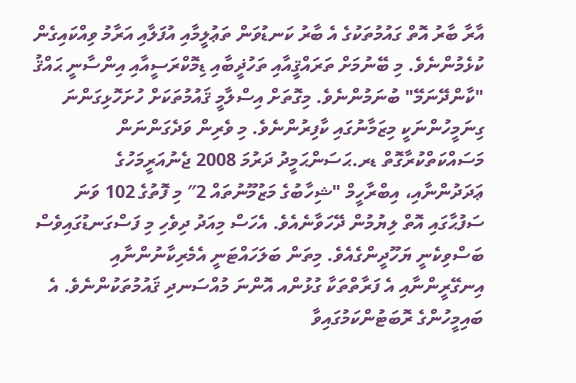އާރާ ބާރު އޮތް ގައުމުތަކުގެ އެ ބާރު ކަނޑުވަން ތަޢުލީމާއި އުފަލާއި އަރާމު ވިއްކައިގެން ކުޅެމުންނެވެ. މި ބޭނުމަށް ތަރައްޤީއާއި ތަހުޛީބާއި ޑިމޮކްރަސީއާއި އިންސާނީ ޙައްޤު "ކާންދޭނަމޭ" ބުނަމުންނެވެ. މިގޮތަށް އިސްލާމީ ޤައުމުތަކަށް ހުށަހޮޅިގަންނަ ގިނަމީހުންނަކީ މިޒަމާނުގައި ކާފިރުންނެވެ. މި ވެރިން ވަދެގަންނަން މަސައްކަތްކުރާގޮތް ޑރ.ޙަސަންޙަމީދު ދަރުމަ 2008 ޖެނުއަރީމަހުގެ ޢަދަދުންނާއި، އިބްރާހީމް "ޝިހާބުގެ މަޒުމޫނުތައް 2″ މި ފޮތުގެ 102 ވަނަ ސަފުޙާގައި އޮތް ލިޔުމުން ދޭހަވާނެއެވެ. އެހަސް މިއަދު ދިވެހި މި ފަސްގަނޑުގައިވެސް ބަސްވިކެނީ ޔަހޫދީންގެއެވެ. މިތަން ބަލަހައްޓަނީ އެމެރިކާނުންނާއި އިނގޭރީންނާއި އެ ފަރާތްތަކާ ގުޅުންއ އޮންނަ މުއްސަނދި ޤައުމުތަކުންނެވެ. އެ ބައިމީހުންގެ ރޮބަޓުންކަމުގައިވާ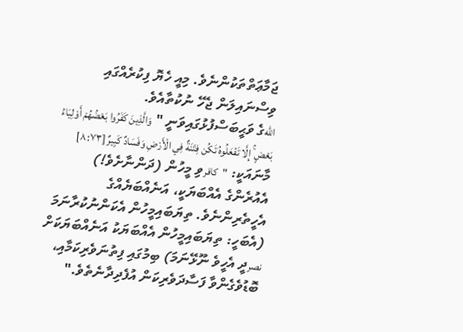ޖަމާޢަތްތަކުންނެވެ. މިއީ ހެޔޮ ފިކުރެއްގައި ވިސްނައިލަން ޖެހޭ ނުކުތާއެވެ.
اللهގެ ވަޙީބަސްފުޅުގައިވަނީ " وَالَّذِينَ كَفَرُوا بَعْضُهُمْ أَوْلِيَاءُ بَعْضٍ ۚ إِلَّا تَفْعَلُوهُ تَكُن فِتْنَةٌ فِي الْأَرْضِ وَفَسَادٌ كَبِيرٌ [٨:٧٣] މާނައަކީ: "كافرވި މީހުން (ދަންނާށެވެ!) އެއުރެންގެ އެއްބަޔަކީ، އަނެއްބަޔެއްގެ އެހީތެރިންނެވެ. ތިޔަބައިމީހުން އެކަންނުކުރާނަމަ (އެބަހީ: ތިޔަބައިމީހުން އެއްބަޔަކު އަނެއްބަޔަކަށް نصرދީ އެހީވެ ނޫޅޭނަމަ) ބިމުގައި ފިތުނަވެރިކަމާއި، ބޮޑުވެގެންވާ ފަސާދަވެރިކަން އުފެދިދާނެތެވެ."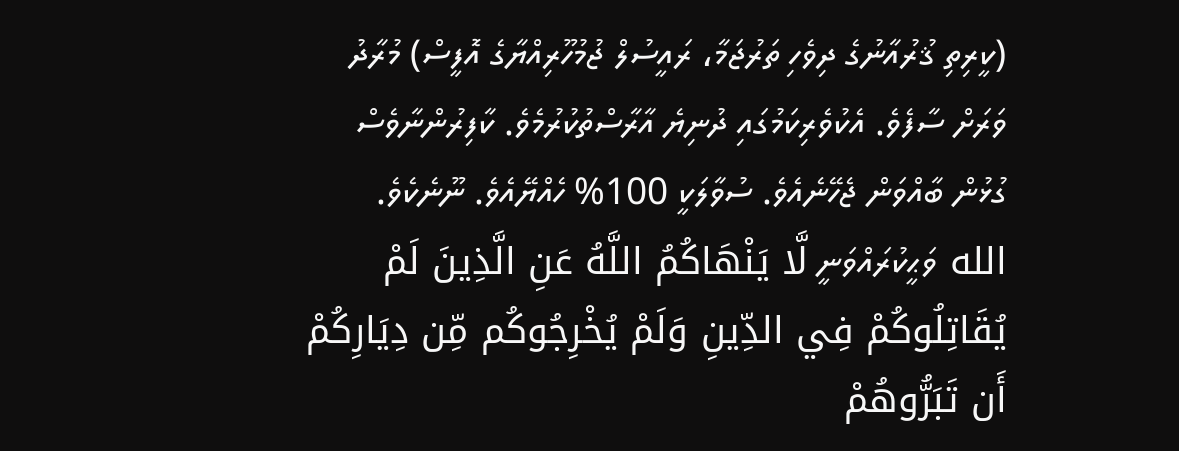(ކީރިތި ޤުރުއާނުގެ ދިވެހި ތަރުޖަމާ، ރައީސުލް ޖުމުހޫރިއްޔާގެ އޮފީސް) މުރާދު ވަރަށް ސާފެވެ. އެކުވެރިކަމުގައި ދުނިޔެ އާރާސްތުކުރުމެވެ. ކާފިރުންނާވެސް ގުޅުން ބާއްވަން ޖެހޭނެއެވެ. ސުވާލަކީ 100% ހެއްޔޭއެވެ. ނޫނެކެވެ.
الله ވަޙީކުރައްވަނީ لَّا يَنْهَاكُمُ اللَّهُ عَنِ الَّذِينَ لَمْ يُقَاتِلُوكُمْ فِي الدِّينِ وَلَمْ يُخْرِجُوكُم مِّن دِيَارِكُمْ أَن تَبَرُّوهُمْ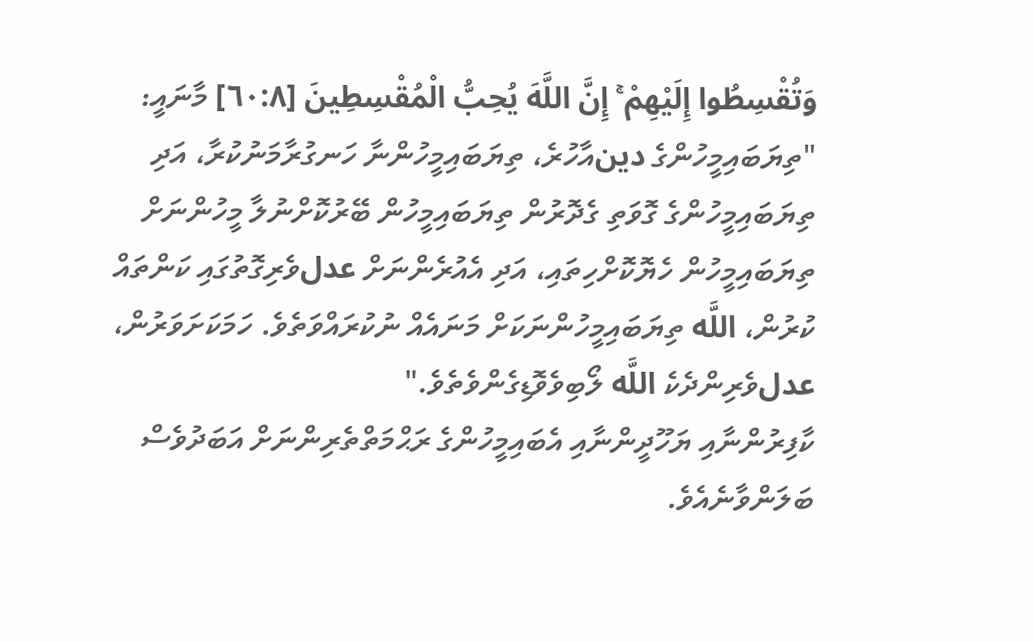وَتُقْسِطُوا إِلَيْهِمْ ۚ إِنَّ اللَّهَ يُحِبُّ الْمُقْسِطِينَ [٦٠:٨] މާނައީ: "ތިޔަބައިމީހުންގެ دينއާހުރެ، ތިޔަބައިމީހުންނާ ހަނގުރާމަނުކުރާ، އަދި ތިޔަބައިމީހުންގެ ގޮވަތި ގެދޮރުން ތިޔަބައިމީހުން ބޭރުކޮށްނުލާ މީހުންނަށް ތިޔަބައިމީހުން ހެޔޮކޮށްހިތައި، އަދި އެއުރެންނަށް عدلވެރިގޮތުގައި ކަންތައް ކުރުން، اللَّه ތިޔަބައިމީހުންނަކަށް މަނައެއް ނުކުރައްވަތެވެ. ހަމަކަށަވަރުން، عدلވެރިންދެކެ اللَّه ލޯބިވެވޮޑިގެންވެތެވެ."
ކާފިރުންނާއި ޔަހޫދީންނާއި އެބައިމީހުންގެ ރަޙްމަތްތެރިންނަށް އަބަދުވެސް ބަލަންވާނެއެވެ.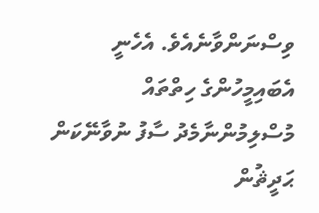ވިސްނަންވާނެއެވެ. އެހެނީ އެބައިމީހުންގެ ހިތްތައް މުސްލިމުންނާމެދު ސާފު ނުވާނޭކަން ޙަދީޘުން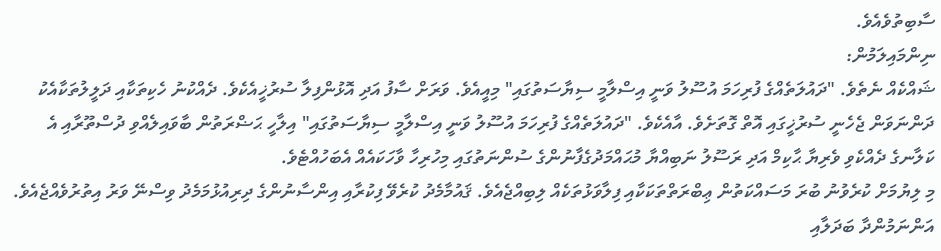ސާބިތުވެއެވެ.
ނިންމައިލަމުން:
ޝައްކެއް ނެތެވެ. "ދައުލަތެއްގެ ފުރިހަމަ އުސޫލު ވަނީ އިސްލާމީ ސިޔާސަތުގައި" މިއީއެވެ. ވަރަށް ސާފު އަދި އޮޅުންފިލާ ސުރުޚީއެކެވެ. ދެއްކުނު ހެކިތަކާއި ދަލީލުތަކާއެކު ދަންނަވަން ޖެހެނީ ސުރުޚީގައި އޮތް ގޮތަށެވެ. އާއެކެވެ. "ދައުލަތެއްގެ ފުރިހަމަ އުސޫލު ވަނީ އިސްލާމީ ސިޔާސަތުގައި" އިލާހީ ޙަޟްރަތުން ބާވައިލެއްވި ދުސްތޫރާއި އެ ކަލާނގެ ދެއްކެވި ވެރިޔާ ޙާކިމް އަދި ރަސޫލު ނަބިއްޔާ މުޙައްމަދުގެފާނުންގެ ސުންނަތުގައި މިހުރިހާ ވާހަކައެއް އެބަހުއްޓެވެ.
މި ލިޔުމަށް ކުރެވުނު ބުރަ މަސައްކަތުން ޢިބްރަތްތަކަކާއި ފިލާވަޅުތަކެއް ލިބިއްޖެއެވެ. ޤައުމާމެދު ކުރެވޭ ފިކުރާއި އިންސާނުންގެ ދިރިއުޅުމަމެދު ވިސްނޭ ވަރު އިތުރުވެއްޖެއެވެ. އަންނަމުންދާ ބަދަލާއި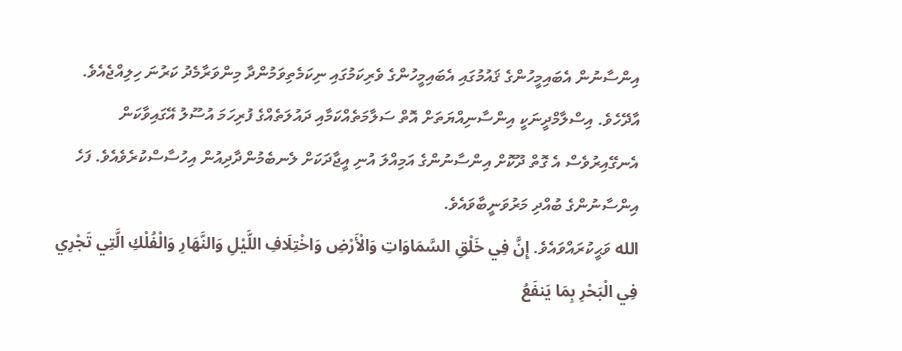އިންސާނުން އެބައިމީހުންގެ ޤައުމުގައި އެބައިމީހުންގެ ވެރިކަމުގައި ނިކަމެތިވަމުންދާ މިންވަރާމެދު ކަރުނަ ހިލިއްޖެއެވެ. އާދޭހެވެ. އިސްލާމްދީނަކީ އިންސާނިއްޔަތަށް އޮތް ސަލާމަތެއްކަމާއި ދައުލަތެއްގެ ފުރިހަމަ އުސޫލު އޭގައިވާކަން އެނގޭއިރުވެސް އެ ގޮތް ދޫކޮށް އިންސާނުންގެ އަމިއްލަ އުނި އީޖާދަކަށް ލެނބެމުންދާދިއުން އިހުސާސްކުރެވެއެވެ. ފަހެ އިންސާނުންގެ ބުއްދި މަރުވަނީބާވައެވެ.
الله ވަޙީކުރައްވައެވެ. إِنَّ فِي خَلْقِ السَّمَاوَاتِ وَالْأَرْضِ وَاخْتِلَافِ اللَّيْلِ وَالنَّهَارِ وَالْفُلْكِ الَّتِي تَجْرِي فِي الْبَحْرِ بِمَا يَنفَعُ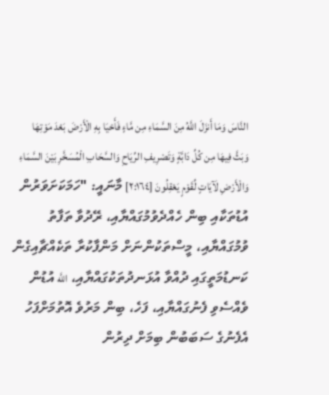النَّاسَ وَمَا أَنزَلَ اللَّهُ مِنَ السَّمَاءِ مِن مَّاءٍ فَأَحْيَا بِهِ الْأَرْضَ بَعْدَ مَوْتِهَا وَبَثَّ فِيهَا مِن كُلِّ دَابَّةٍ وَتَصْرِيفِ الرِّيَاحِ وَالسَّحَابِ الْمُسَخَّرِ بَيْنَ السَّمَاءِ وَالْأَرْضِ لَآيَاتٍ لِّقَوْمٍ يَعْقِلُونَ [٢:١٦٤] މާނައީ: "ހަމަކަށަވަރުން އުޑުތަކާއި ބިން ހެއްދެވުމުގައްޔާއި، ރޭދުވާ ތަފާތު ވުމުގައްޔާއި، މީސްތަކުންނަށް މަންފާކުރާ ތަކެއްޗާއިގެން ކަނޑުމަތީގައި ދުއްވާ އުޅަނދުތަކުގައްޔާއި، اللَّه އުޑުން ވެއްސެވި ފެނުގައްޔާއި، ފަހެ، ބިން މަރުވެ އޮތުމަށްފަހު އެފެނުގެ ސަބަބުން ބިމަށް ދިރުން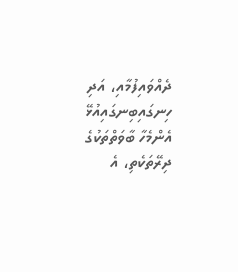ދެއްވައިފުމާއި، އަދި ހިނގައިބިނގައިއުޅޭ އެންމެހާ ބާވަތްތަކުގެ ދިރޭތަކެތި، އެ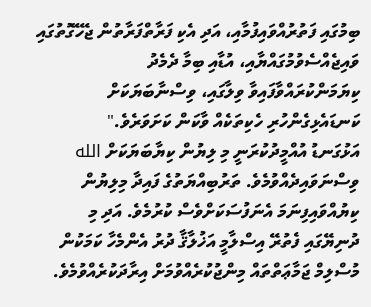ބިމުގައި ފަތުރުއްވައިފުމާއި، އަދި އެކި ފަރާތްފަރާތުން ޖެހޭގޮތުގައި ވައިޖެއްސެވުމުގައްޔާއި، އުޑާއި ބިމާ ދެމެދު ކިޔަމަންކުރައްވާފައިވާ ވިލާގައި، ވިސްނާބަޔަކަށް ކަނޑައެޅިގެންހުރި ހެކިތަކެއް ވާކަން ކަށަވަރެވެ."
އަޅުގަނޑު އުއްމީދުކުރަނީ މި ލިޔުން ކިޔާބަޔަކަށް الله ވިސްނަވައިދެއްވުމެވެ. ތަރުބިއްޔަތުގެ ފައިދާ މިލިޔުން ކިޔުއްވައިފިނަމަ އެނަފުސަކަށްވެސް ކުރުމެވެ. އަދި މި ދުނިޔޭގައި ފެތުރޭ އިސްލާމީ އަޚުލާޤާ ދުރު އެންމެހާ ކަމަކުން މުސްލިމް ޖަމާޢަތްތައް މިންޖުކުރެއްވުމަށް އިރާދަކުރެއްވުމެވެ.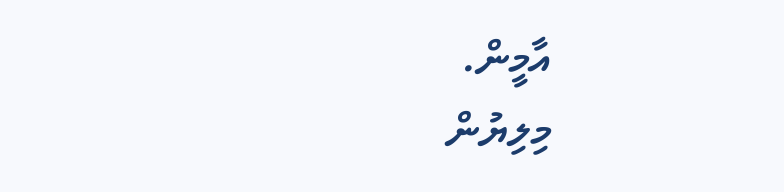އާމީން.
މިލިޔުން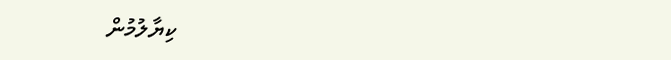ކިޔާލުމުން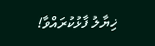ޚިޔާލު ފާޅުކުރައްވާ!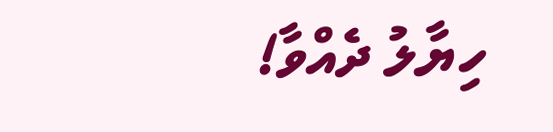ހިޔާލު ދެއްވާ!